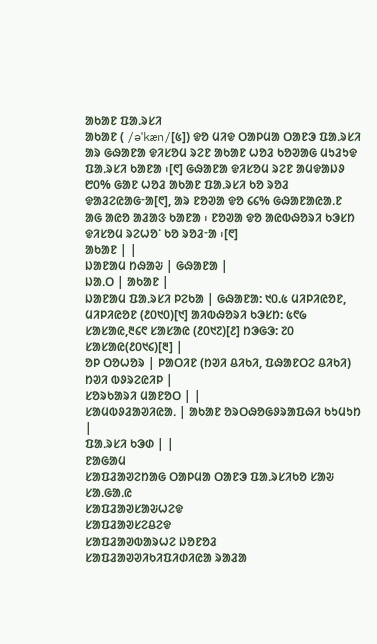ᱟᱠᱟᱱ ᱯᱟᱹᱨᱥᱤ
ᱟᱠᱟᱱ ( /əˈkæn/[᱕]) ᱫᱚ ᱢᱤᱫ ᱛᱟᱞᱢᱟ ᱛᱟᱱᱳ ᱯᱟᱹᱨᱥᱤ ᱟᱨ ᱜᱷᱟᱱᱟ ᱫᱤᱥᱚᱢ ᱨᱮᱱ ᱟᱠᱟᱱ ᱦᱚᱲ ᱠᱚᱣᱟᱜ ᱢᱩᱲᱩᱫ ᱯᱟᱹᱨᱥᱤ ᱠᱟᱱᱟ ᱾[᱖] ᱜᱷᱟᱱᱟ ᱫᱤᱥᱚᱢ ᱨᱮᱱ ᱟᱢᱫᱟᱡᱽ ᱘᱐% ᱜᱟᱱ ᱦᱚᱲ ᱟᱠᱟᱱ ᱯᱟᱹᱨᱥᱤ ᱠᱚ ᱨᱚᱲ ᱫᱟᱲᱮᱭᱟᱜᱼᱟ[᱖], ᱟᱨ ᱱᱚᱣᱟ ᱫᱚ ᱔᱔% ᱜᱷᱟᱱᱟᱭᱟᱹᱱ ᱟᱜ ᱟᱭᱚ ᱟᱲᱟᱝ ᱠᱟᱱᱟ ᱾ ᱱᱚᱣᱟ ᱫᱚ ᱟᱭᱵᱷᱚᱨᱤ ᱠᱳᱥᱴ ᱫᱤᱥᱚᱢ ᱨᱮᱦᱚᱸ ᱠᱚ ᱨᱚᱲᱼᱟ ᱾[᱖]
ᱟᱠᱟᱱ | |
ᱡᱟᱱᱟᱢ ᱴᱷᱟᱶ | ᱜᱷᱟᱱᱟ |
ᱡᱟᱹᱛ | ᱟᱠᱟᱱ |
ᱡᱟᱱᱟᱢ ᱯᱟᱹᱨᱥᱤ ᱞᱮᱠᱟ | ᱜᱷᱟᱱᱟ: ᱑᱐.᱕ ᱢᱤᱞᱤᱭᱚᱱ, ᱢᱤᱞᱤᱭᱚᱱ (᱒᱐᱑᱐)[᱑] ᱟᱤᱵᱷᱚᱨᱤ ᱠᱳᱥᱴ: ᱕᱖᱙ ᱥᱟᱥᱟᱭ,᱓᱔᱖ ᱥᱟᱥᱟᱭ (᱒᱐᱑᱗)[᱒] ᱴᱳᱜᱳ: ᱗᱐ ᱥᱟᱥᱟᱭ(᱒᱐᱑᱔)[᱓] |
ᱚᱞ ᱛᱚᱦᱚᱨ | ᱞᱟᱛᱤᱱ (ᱴᱣᱤ ᱪᱤᱠᱤ, ᱯᱷᱟᱱᱛᱮ ᱪᱤᱠᱤ) ᱴᱣᱤ ᱵᱽᱨᱮᱭᱤᱞ |
ᱥᱚᱨᱠᱟᱨᱤ ᱢᱟᱱᱚᱛ | |
ᱥᱟᱢᱵᱽᱲᱟᱣᱤᱭᱟᱹ | ᱟᱠᱟᱱ ᱚᱨᱛᱷᱚᱜᱽᱨᱟᱯᱷᱤ ᱠᱩᱢᱩᱴ |
ᱯᱟᱹᱨᱥᱤ ᱠᱳᱰ | |
ᱱᱟᱜᱟᱢ
ᱥᱟᱯᱲᱟᱣᱮᱴᱟᱜ ᱛᱟᱞᱢᱟ ᱛᱟᱱᱳ ᱯᱟᱹᱨᱥᱤᱠᱚ ᱥᱟᱶ ᱥᱟᱹᱜᱟᱹᱭ
ᱥᱟᱯᱲᱟᱣᱥᱟᱶᱦᱮᱫ
ᱥᱟᱯᱲᱟᱣᱥᱮᱪᱮᱫ
ᱥᱟᱯᱲᱟᱣᱵᱟᱨᱦᱮ ᱡᱚᱱᱚᱲ
ᱥᱟᱯᱲᱟᱣᱣᱤᱠᱤᱯᱤᱰᱤᱭᱟ ᱨᱟᱲᱟ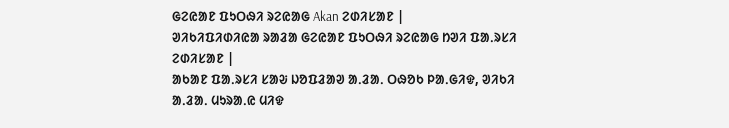ᱜᱮᱭᱟᱱ ᱯᱩᱛᱷᱤ ᱨᱮᱭᱟᱜ Akan ᱮᱰᱤᱥᱟᱱ |
ᱣᱤᱠᱤᱯᱤᱰᱤᱭᱟ ᱨᱟᱲᱟ ᱜᱮᱭᱟᱱ ᱯᱩᱛᱷᱤ ᱨᱮᱭᱟᱜ ᱴᱣᱤ ᱯᱟᱹᱨᱥᱤ ᱮᱰᱤᱥᱟᱱ |
ᱟᱠᱟᱱ ᱯᱟᱹᱨᱥᱤ ᱥᱟᱶ ᱡᱚᱯᱲᱟᱣ ᱟᱹᱲᱟᱹ ᱛᱷᱚᱠ ᱞᱟᱹᱜᱤᱫ, ᱣᱤᱠᱤ ᱟᱹᱲᱟᱹ ᱢᱩᱨᱟᱹᱭ ᱢᱤᱫ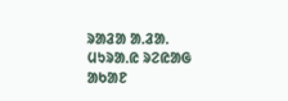ᱨᱟᱲᱟ ᱟᱹᱲᱟᱹ ᱢᱩᱨᱟᱹᱭ ᱨᱮᱭᱟᱜ ᱟᱠᱟᱱ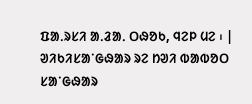ᱯᱟᱹᱨᱥᱤ ᱟᱹᱲᱟᱹ ᱛᱷᱚᱠ, ᱧᱮᱞ ᱢᱮ ᱾ |
ᱣᱤᱠᱤᱥᱟᱸᱜᱷᱟᱨ ᱨᱮ ᱴᱣᱤ ᱵᱟᱵᱚᱛ ᱥᱟᱸᱜᱷᱟᱨ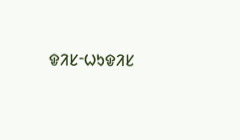ᱫᱤᱥᱼᱦᱩᱫᱤᱥ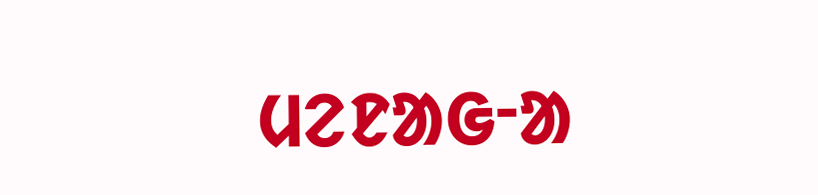ᱢᱮᱱᱟᱜᱼᱟ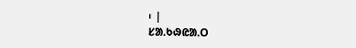᱾ |
ᱥᱟᱹᱠᱷᱭᱟᱹᱛ